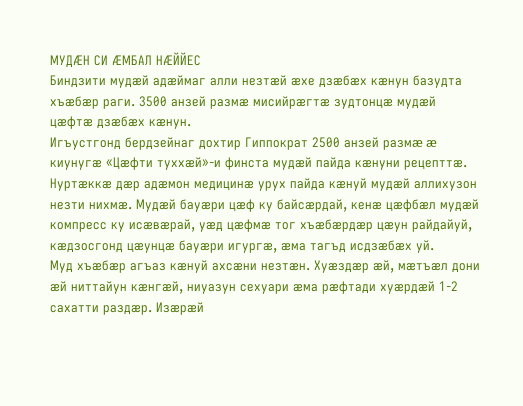МУДÆН СИ ÆМБАЛ НÆЙЙЕС
Биндзити мудæй адæймаг алли незтæй æхе дзæбæх кæнун базудта хъæбæр раги. 3500 анзей размæ мисийрæгтæ зудтонцæ мудæй цæфтæ дзæбæх кæнун.
Игъустгонд бердзейнаг дохтир Гиппократ 2500 анзей размæ æ киунугæ «Цæфти туххæй»-и финста мудæй пайда кæнуни рецепттæ.
Нуртæккæ дæр адæмон медицинæ урух пайда кæнуй мудæй аллихузон незти нихмæ. Мудæй бауæри цæф ку байсæрдай, кенæ цæфбæл мудæй компресс ку исæвæрай, уæд цæфмæ тог хъæбæрдæр цæун райдайуй, кæдзосгонд цæунцæ бауæри игургæ, æма тагъд исдзæбæх уй.
Муд хъæбæр агъаз кæнуй ахсæни незтæн. Хуæздæр æй, мæтъæл дони æй ниттайун кæнгæй, ниуазун сехуари æма рæфтади хуæрдæй 1-2 сахатти раздæр. Изæрæй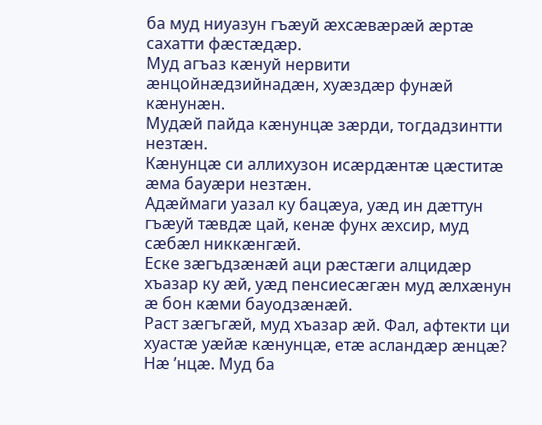ба муд ниуазун гъæуй æхсæвæрæй æртæ сахатти фæстæдæр.
Муд агъаз кæнуй нервити æнцойнæдзийнадæн, хуæздæр фунæй кæнунæн.
Мудæй пайда кæнунцæ зæрди, тогдадзинтти незтæн.
Кæнунцæ си аллихузон исæрдæнтæ цæститæ æма бауæри незтæн.
Адæймаги уазал ку бацæуа, уæд ин дæттун гъæуй тæвдæ цай, кенæ фунх æхсир, муд сæбæл никкæнгæй.
Еске зæгъдзæнæй аци рæстæги алцидæр хъазар ку æй, уæд пенсиесæгæн муд æлхæнун æ бон кæми бауодзæнæй.
Раст зæгъгæй, муд хъазар æй. Фал, афтекти ци хуастæ уæйæ кæнунцæ, етæ асландæр æнцæ? Нæ ’нцæ. Муд ба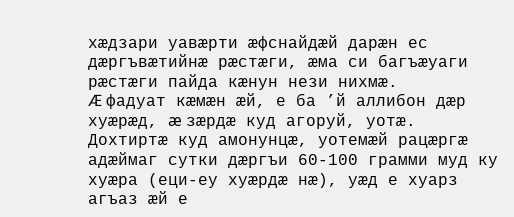хæдзари уавæрти æфснайдæй дарæн ес дæргъвæтийнæ рæстæги, æма си багъæуаги рæстæги пайда кæнун нези нихмæ.
Æ фадуат кæмæн æй, е ба ’й аллибон дæр хуæрæд, æ зæрдæ куд агоруй, уотæ.
Дохтиртæ куд амонунцæ, уотемæй рацæргæ адæймаг сутки дæргъи 60-100 грамми муд ку хуæра (еци-еу хуæрдæ нæ), уæд е хуарз агъаз æй е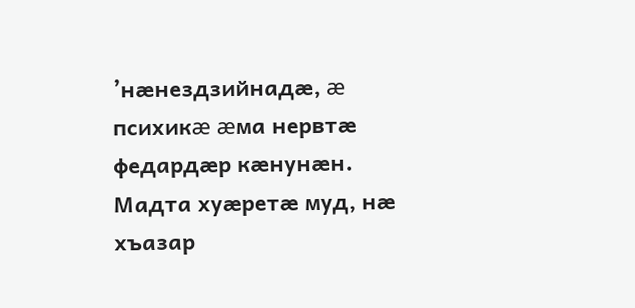’нæнездзийнадæ, æ психикæ æма нервтæ федардæр кæнунæн.
Мадта хуæретæ муд, нæ хъазар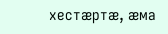хестæртæ, æма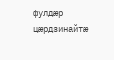фулдæр цæрдзинайтæ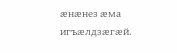æнæнез æма игъæлдзæгæй.